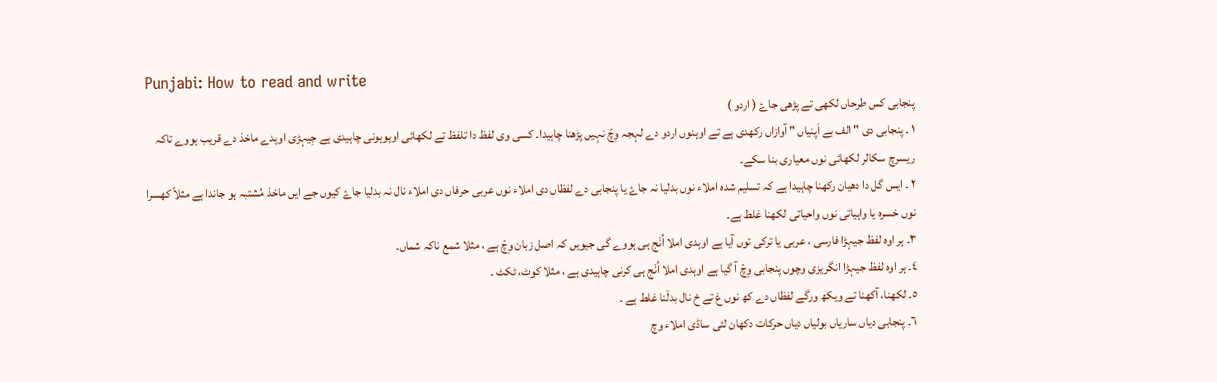Punjabi: How to read and write
پنجابی کس طرحاں لکھی تے پڑھی جاۓ ( اردو )
١ ۔ پنجابی دی " الف بے اَپنیاں " آوازاں رکھدی ہے تے اوہنوں اردو دے لہجہ وِچّ نہیں پڑھنا چاہیدا۔ کسی وی لفظ دا تلفظ تے لکھائی اوہوہونی چاہیدی ہے جِیہڑی اوہدے ماخذ دے قریب ہووے تاکہ ریسرچ سکالر لکھائی نوں معیاری بنا سکے۔
٢ ۔ ایس گل دا دھیان رکھنا چاہیدا ہے کہ تسلیم شدہ املاء نوں بدلیا نہ جاۓ یا پنجابی دے لفظاں دی املاء نوں عربی حرفاں دی املاء نال نہ بدلیا جاۓ کیوں جے ایں ماخذ مُشتبہ ہو جاندا ہے مثلاً کھسرا نوں خسرہ یا واہیاتی نوں واحیاتی لکھنا غلط ہے۔
٣۔ ہر اوہ لفظ جیہڑا فارسی ، عربی یا ترکی توں آیا ہے اوہدی املا اُنٛج ہی ہووے گی جیویں کہ اصل زبان وِچّ ہے ، مثلا شمع ناکہ شماں۔
٤۔ ہر اوہ لفظ جیہڑا انگریزی وچوں پنجابی وِچّ آ گیا ہے اوہدی املا اُنٛج ہی کرنی چاہیدی ہے ، مثلا کوٹ، ٹکٹ ۔
٥۔ لکھنا، آکھنا تے ویکھ ورگے لفظاں دے کھ نوں غ تے خ نال بدڵنا غلط ہے ۔
٦۔ پنجابی دیاں ساریاں بولیاں دیاں حرکات دکھان لئی ساڈی املاء وچ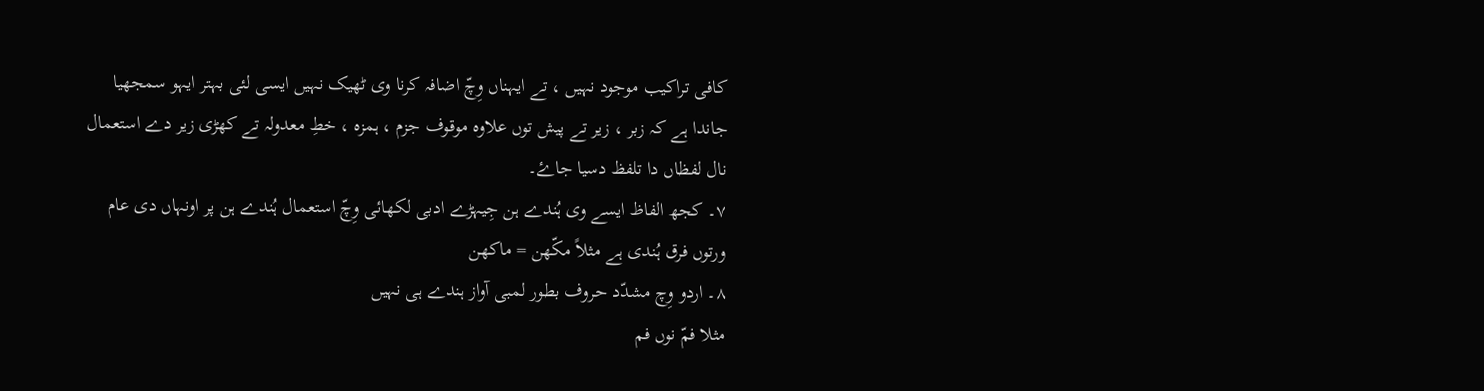کافی تراکیب موجود نہیں ، تے ایہناں وِچّ اضافہ کرنا وی ٹھیک نہیں ایسی لئی بہتر ایہو سمجھیا جاندا ہے کہ زبر ، زیر تے پیش توں علاوہ موقوف جزم ، ہمزہ ، خطِ معدولہ تے کھڑی زیر دے استعمال نال لفظاں دا تلفظ دسیا جاۓ۔
٧۔ کجھ الفاظ ایسے وی ہُندے ہن جِیہڑے ادبی لکھائی وِچّ استعمال ہُندے ہن پر اونہاں دی عام ورتوں فرق ہُندی ہے مثلاً مکّھن = ماکھن
٨۔ اردو وِچ مشدّد حروف بطور لمبی آواز ہندے ہی نہیں
مثلا فمّ نوں فم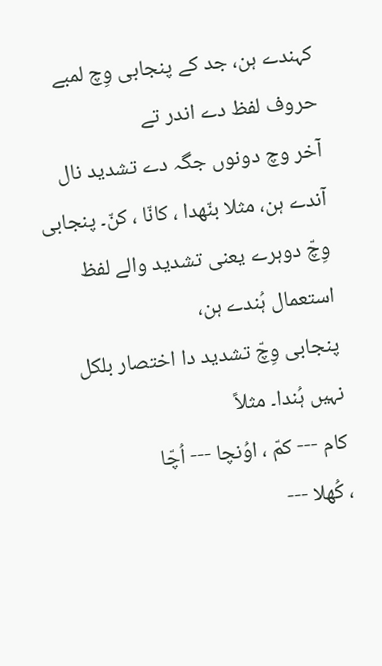کہندے ہن، جد کے پنجابی وِچ لمبے حروف لفظ دے اندر تے
آخر وچ دونوں جگہ دے تشدید نال آندے ہن، مثلا بنّھدا ، کانّا ، کنّ۔ پنجابی وِچّ دوہرے یعنی تشدید والے لفظ استعمال ہُندے ہن،
پنجابی وِچّ تشدید دا اختصار بلکل نہیں ہُندا۔ مثلاً
کام --- کمّ ، اوُنچا --- اُچّا
، کُھلا ---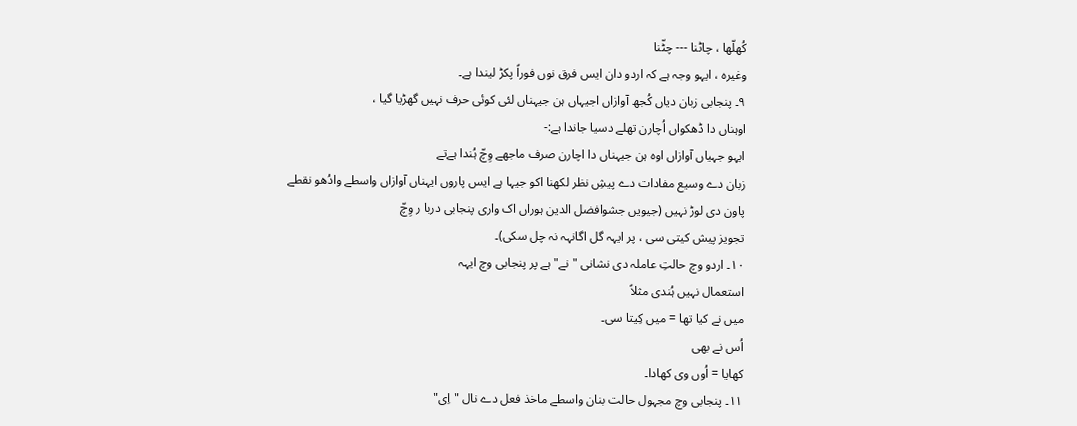کُھلّھا ، چاٹنا --- چٹّنا
وغیرہ ، ایہو وجہ ہے کہ اردو دان ایس فرق نوں فوراً پکڑ لیندا ہے۔
٩۔ پنجابی زبان دیاں کُجھ آوازاں اجیہاں ہن جیہناں لئی کوئی حرف نہیں گھڑیا گیا ،
اوہناں دا ڈھکواں اُچارن تھلے دسیا جاندا ہے:-
ایہو جہیاں آوازاں اوہ ہن جیہناں دا اچارن صرف ماجھے وِچّ ہُندا ہےتے
زبان دے وسیع مفادات دے پیشِ نظر لکھنا اکو جیہا ہے ایس پاروں ایہناں آوازاں واسطے وادُھو نقطے
پاون دی لوڑ نہیں (جیویں جشوافضل الدین ہوراں اک واری پنجابی دربا ر وِچّ
تجویز پیش کیتی سی ، پر ایہہ گل اگانہہ نہ چل سکی)۔
١٠۔ اردو وچ حالتِ عاملہ دی نشانی "نے" ہے پر پنجابی وچ ایہہ
استعمال نہیں ہُندی مثلاً
میں نے کیا تھا = میں کِیتا سی۔
اُس نے بھی
کھایا = اُوں وی کھادا۔
١١۔ پنجابی وچ مجہول حالت بنان واسطے ماخذ فعل دے نال "اِی"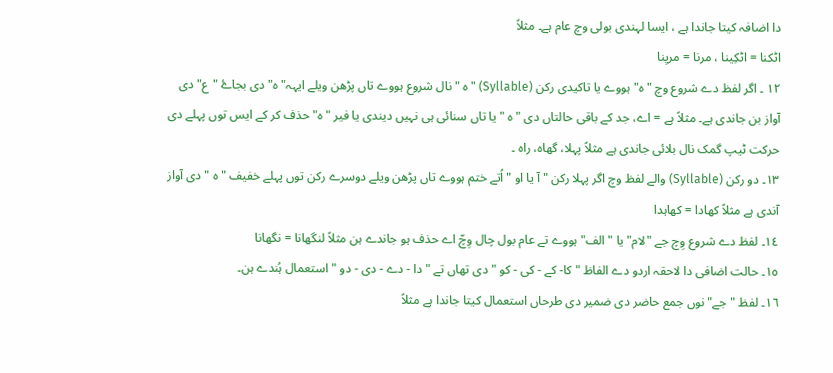دا اضافہ کیتا جاندا ہے ، ایسا لہندی بولی وچ عام ہے۔ مثلاً
اٹکنا = اٹکِینا ، مرنا = مریِنا
١٢ ۔ اگر لفظ دے شروع وچ "ہ" ہووے یا تاکیدی رکن (Syllable) " ہ " نال شروع ہووے تاں پڑھن ویلے ایہہ" ہ" دی بجاۓ "ع" دی آواز بن جاندی ہے۔ مثلاً ہے = اے، جد کے باقی حالتاں دی " ہ " یا تاں سنائی ہی نہیں دیندی یا فیر "ہ" حذف کر کے ایس توں پہلے دی حرکت ٹیپ گمک نال بلائی جاندی ہے مثلاً پہلا، گھاہ، راہ ۔
١٣۔ دو رکن (Syllable) والے لفظ وچ اگر پہلا رکن " آ یا او " اُتے ختم ہووے تاں پڑھن ویلے دوسرے رکن توں پہلے خفیف " ہ " دی آواز آندی ہے مثلاً کھادا = کھاہدا
١٤۔ لفظ دے شروع وِچ جے "لام" یا "الف" ہووے تے عام بول چال وِچّ اے حذف ہو جاندے ہن مثلاً لنگھانا = نگھانا
١٥۔ حالت اضافی دا لاحقہ اردو دے الفاظ " کا- کے - کی - کو " دی تھاں تے " دا - دے - دی - دو " استعمال ہُندے ہن۔
١٦۔ لفظ "جے" نوں جمع حاضر دی ضمیر دی طرحاں استعمال کیتا جاندا ہے مثلاً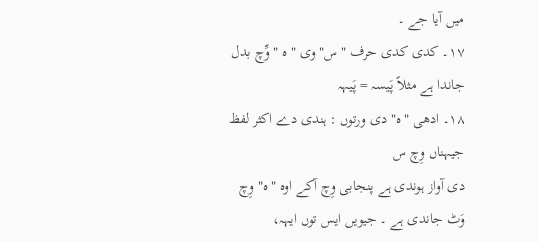میں آیا جے ۔
١٧۔ کدی کدی حرف "س" وی " ہ " وِّچ بدل جاندا ہے مثلاً پَیسہ = پَیہہ
١٨۔ ادھی "ہ" دی ورتوں : ہندی دے اکثر لفظ جیہناں وِچ س
دی آواز ہوندی ہے پنجابی وِچ آکے اوہ "ہ" وِچ وَٹ جاندی ہے ۔ جیویں ایس توں ایہہ،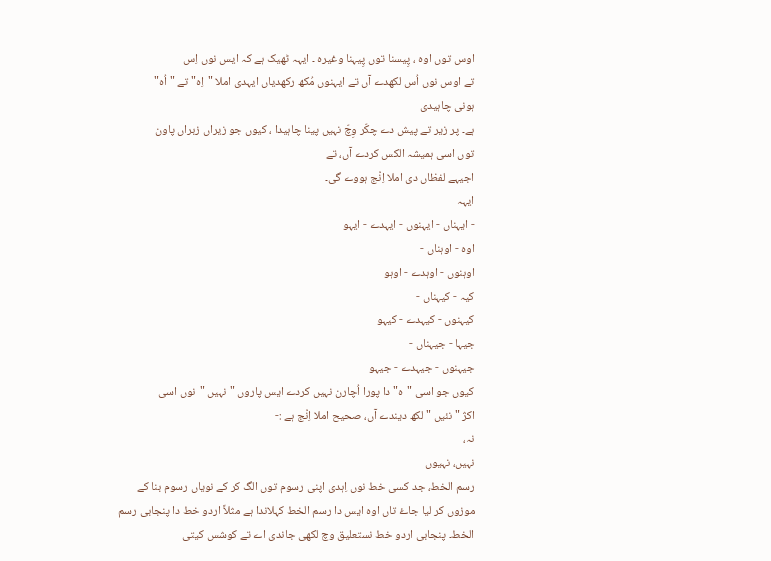اوس توں اوہ ، پِیسنا توں پِیہنا وغیرہ ۔ ایہہ ٹھیک ہے کہ ایس نوں اِس
تے اوس نوں اُس لکھدے آں تے ایہنوں مُکھ رکھدیاں ایہدی املا "اِہ" تے "اُہ"
ہونی چاہیدی
ہے۔ پر زیر تے پیش دے چکّر وِچّ نہیں پینا چاہیدا ، کیوں جو زیراں زبراں پاون
توں اسی ہمیشہ الکس کردے آں، تے
اجیہے لفظاں دی املا اِنٛج ہووے گی۔
ایہہ
- ایہناں - ایہنوں - ایہدے - ایہو
اوہ - اوہناں -
اوہنوں - اوہدے - اوہو
کیہ - کیہناں -
کیہنوں - کیہدے - کیہو
جیہا - جیہناں -
جیہنوں - جیہدے - جیہو
کیوں جو اسی "ہ" دا پورا اُچارن نہیں کردے ایس پاروں "نہیں "نوں اسی
اکژ " نئیں " لکھ دیندے آں، صحیح املا اِنٛج ہے :-
نہ،
نہیں، نہیوں
رسم الخط، جد کسی خط نوں اِہدی اپنی رسوم توں الگ کر کے نویاں رسوم بنا کے موزوں کر لیا جاۓ تاں اوہ ایس دا رسم الخط کہلاندا ہے مثلاً اردو خط دا پنجابی رسم الخط۔ پنجابی اردو خط نستعلیق وچ لکھی جاندی اے تے کوشس کیتی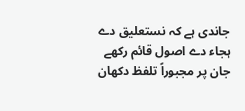جاندی ہے کہ نستعلیق دے ہجاء دے اصول قائم رکھے جان پر مجبوراً تلفظ دکھان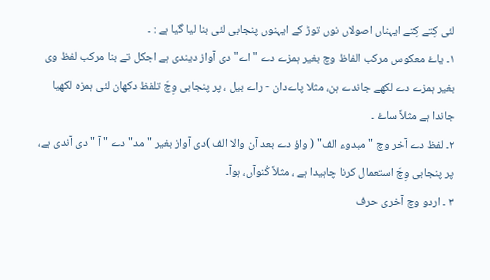لئی کِتے کِتے ایہناں اصولاں نوں توڑ کے ایہنوں پنجابی لئی بنا لیا گیا ہے : ۔
١۔ یاۓ معکوس مرکب الفاظ وچ بغیر ہمزے دے "اے" دی آواز دیندی ہے اجکل تے بنا مرکب لفظ وی بغیر ہمزے دے لکھے جاندے ہن، مثلا پاےدان - راے بیل ، پر پنجابی وِچّ تلفظ دکھان لئی ہمزہ لکھیا جاندا ہے مثلاً ساۓ ۔
٢۔ لفظ دے آخر وچ "مبدوء الف" ( واؤ دے بعد آن والا الف )دی آواز بغیر "مد" دے " آ " دی آندی ہے، پر پنجابی وِچّ استعمال کرنا چاہیدا ہے ، مثلاً کُنوآں، ہوآ۔
٣ ۔ اردو وچ آخری حرف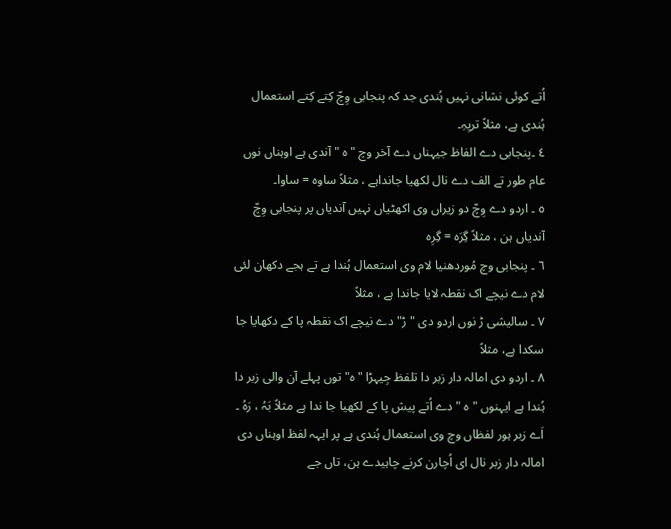اُتے کوئی نشانی نہیں ہُندی جد کہ پنجابی وِچّ کِتے کِتے استعمال ہُندی ہے، مثلاً تریِہِ۔
٤ ۔پنجابی دے الفاظ جیہناں دے آخر وچ " ہ " آندی ہے اوہناں نوں عام طور تے الف دے نال لکھیا جانداہے ، مثلاً ساوہ = ساوا۔
٥ ۔ اردو دے وِچّ دو زیراں وی اکھٹیاں نہیں آندیاں پر پنجابی وِچّ آندیاں ہن ، مثلاً گِرَہ = گِرِہ
٦ ۔ پنجابی وچ مُوردھنیا لام وی استعمال ہُندا ہے تے ہجے دکھان لئی لام دے نیچے اک نقطہ لایا جاندا ہے ، مثلاً
٧ ۔ سالیشی ڑ نوں اردو دی "ڑ" دے نیچے اک نقطہ پا کے دکھایا جا سکدا ہے، مثلاً
٨ ۔ اردو دی امالہ دار زبر دا تلفظ جِیہڑا "ہ" توں پہلے آن والی زبر دا ہُندا ہے ایہنوں " ہ " دے اُتے پیش پا کے لکھیا جا ندا ہے مثلاً بَہُ ، رَہُ ۔ اَے زبر ہور لفظاں وچ وی استعمال ہُندی ہے پر ایہہ لفظ اوہناں دی امالہ دار زبر نال ای اُچارن کرنے چاہیدے ہن، تاں جے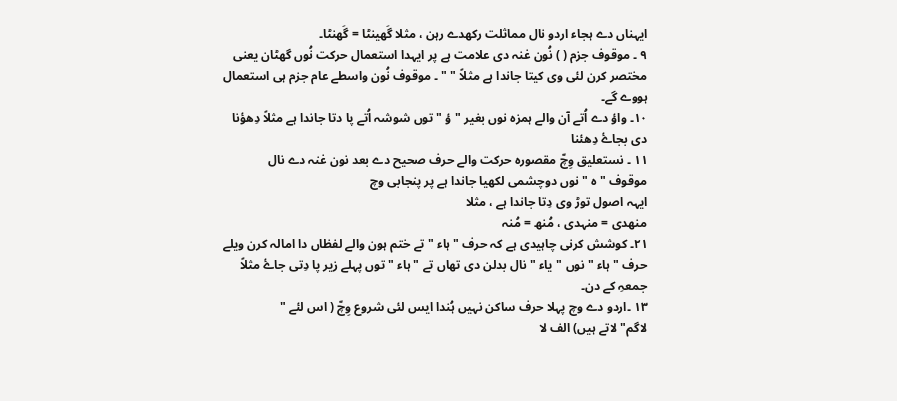ایہناں دے ہجاء اردو نال مماثلت رکھدے رہن ، مثلا گَھینٹا = گَھنٹا۔
٩ ۔ موقوف جزم ( ) نُون غنہ دی علامت ہے پر ایہدا استعمال حرکت نُوں گھٹان یعنی مختصر کرن لئی وی کیتا جاندا ہے مثلاً " " ۔ موقوف نُون واسطے عام جزم ہی استعمال ہووے گے۔
١٠۔ واؤ دے اُتے آن والے ہمزہ نوں بغیر "ؤ " توں شوشہ اُتے پا دتا جاندا ہے مثلاً دِھؤنا دی بجاۓ دِھئنا
١١ ۔ نستعلیق وِچّ مقصورہ حرکت والے حرف صحیح دے بعد نون غنہ دے نال
موقوف " ہ " نوں دوچشمی لکھیا جاندا ہے پر پنجابی وچ
ایہہ اصول توڑ وی دِتا جاندا ہے ، مثلا
منھدی = منہدی ، مُنھ = مُنہ
۲١۔ کوشش کرنی چاہیدی ہے کہ حرف "ہاء " تے ختم ہون والے لفظاں دا امالہ کرن ویلے حرف " ہاء " نوں "یاء " نال بدلن دی تھاں تے " ہاء " توں پہلے زیر پا دِتی جاۓ مثلاً جمعہِ کے دن۔
١٣ ۔اردو دے وچ پہلا حرف ساکن نہیں ہُندا ایس لئی شروع وِچّ ( اس لئے "
لاگم" لاتے ہیں) الف لا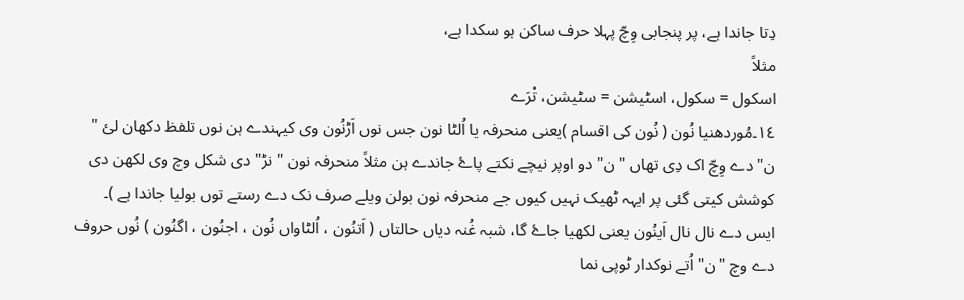دِتا جاندا ہے، پر پنجابی وِچّ پہلا حرف ساکن ہو سکدا ہے،
مثلاً
اسکول = سکول، اسٹیشن = سٹیشن، تْرَے
١٤۔مُوردھنیا نُون ( نُون کی اقسام )یعنی منحرفہ یا اُلٹا نون جس نوں اَڑنُون وی کیہندے ہن نوں تلفظ دکھان لئ " ن" دے وِچّ اک دِی تھاں " ن" دو اوپر نیچے نکتے پاۓ جاندے ہن مثلاً منحرفہ نون " نڑ" دی شکل وچ وی لکھن دی کوشش کیتی گئی پر ایہہ ٹھیک نہیں کیوں جے منحرفہ نون بولن ویلے صرف نک دے رستے توں بولیا جاندا ہے )۔ ایس دے نال نال اَینُون یعنی لکھیا جاۓ گا، شبہ غُنہ دیاں حالتاں ( اَتنُون ، اُلٹاواں نُون ، اجنُون ، اگنُون ) نُوں حروف دے وچ "ن" اُتے نوکدار ٹوپی نما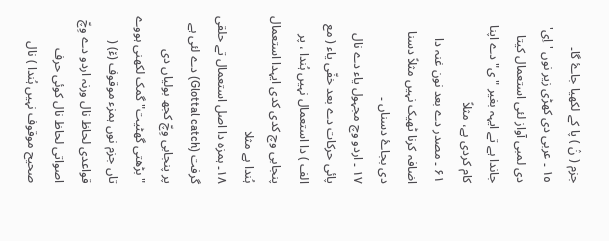جزم ( نٛ ) پا کے لکھیا جاۓ گا۔
١٥ ۔ عربی دی کھڑی زیر نوں 'اِی' دی لمبی آواز لئی استعمال کیتا جاندا ہے تے ایہہ بغیر "ی" دے اپنا کام کردی ہے، مثلاً
۶١ ۔ مصدر دے بعد نون غنہ دا اضافہ کرنا ٹھیک نہیں مثلاً دسنا دی بجاۓ دسناں ۔
١٧ ۔ اردو وچ مجہول یاء دے نال پائی حرکات دے بعد خفّی یاء ( مع الف ) دا استعمال نہیں ہُندا ، پر پنجابی وچ کدی کدی ایہدا استعمال ہُندا ہے مثلا
١٨۔ ہمزہ دا اصل استعمال تے حلقی گرفت (Glottal catch) دے لئی ہے پر پنجابی وِچّ کجھ بولیاں دی "بڑھتی گھٹیت" گمک لکھنی ہووے تاں جزم نوں ہمزء موقوف (ء٘) ( قواعدی لحاظ نال ورنہ اردو دے وِچّ اصواتی لحاظ نال کوئی حرف صحیح موقوف نہیں ہُندا ) نال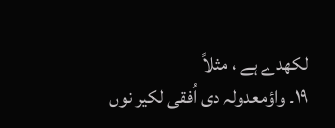لکھدے ہے ، مثلاً
١٩۔ واؤمعدولہ دی اُفقی لکیر نوں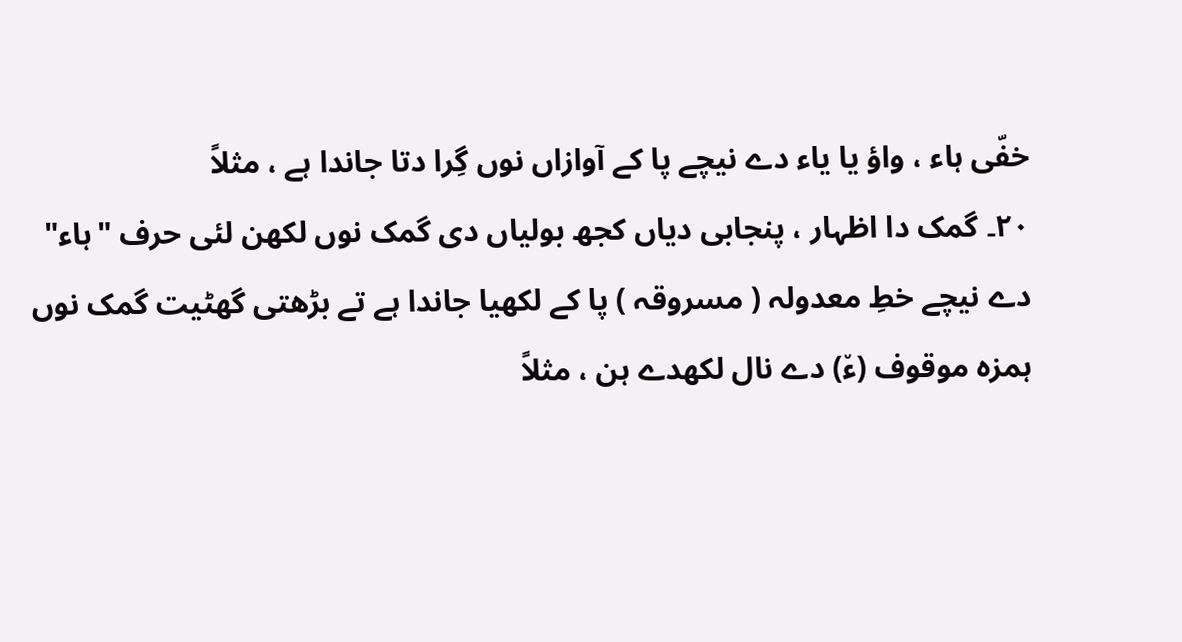خفّی ہاء ، واؤ یا یاء دے نیچے پا کے آوازاں نوں گِرا دتا جاندا ہے ، مثلاً
٢٠۔ گمک دا اظہار ، پنجابی دیاں کجھ بولیاں دی گمک نوں لکھن لئی حرف "ہاء" دے نیچے خطِ معدولہ ( مسروقہ ) پا کے لکھیا جاندا ہے تے بڑھتی گھٹیت گمک نوں ہمزہ موقوف (ء٘) دے نال لکھدے ہن ، مثلاً